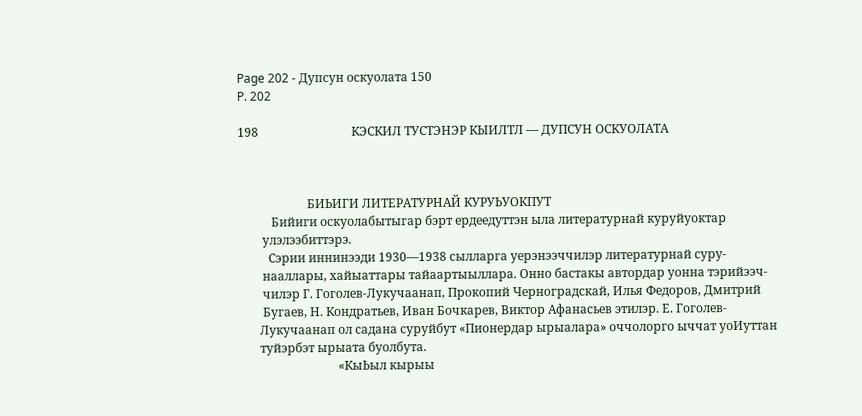Page 202 - Дупсун оскуолата 150
P. 202

198                               КЭСКИЛ ТУСТЭНЭР КЫИЛТЛ — ДУПСУН ОСКУОЛАТА



                       БИЬИГИ ЛИТЕРАТУРНАЙ КУРУЬУОКПУТ
           Бийиги оскуолабытыгар бэрт ердеедуттэн ыла литературнай куруйуоктар
        улэлээбиттэрэ.
          Сэрии иннинээди 1930—1938 сылларга уерэнээччилэр литературнай суру-
        нааллары, хайыаттары тайаартыыллара. Онно бастакы автордар уонна тэрийээч-
        чилэр Г. Гоголев-Лукучаанап, Прокопий Черноградскай, Илья Федоров, Дмитрий
        Бугаев, Н. Кондратьев, Иван Бочкарев, Виктор Афанасьев этилэр. Е. Гоголев-
       Лукучаанап ол садана суруйбут «Пионердар ырыалара» оччолорго ыччат уоИуттан
       туйэрбэт ырыата буолбута.
                                 «КыЬыл кырыы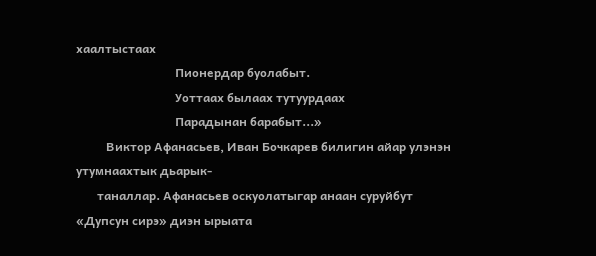хаалтыстаах
                                 Пионердар буолабыт.
                                 Уоттаах былаах тутуурдаах
                                 Парадынан барабыт...»
          Виктор Афанасьев, Иван Бочкарев билигин айар улэнэн утумнаахтык дьарык-
       таналлар. Афанасьев оскуолатыгар анаан суруйбут «Дупсун сирэ» диэн ырыата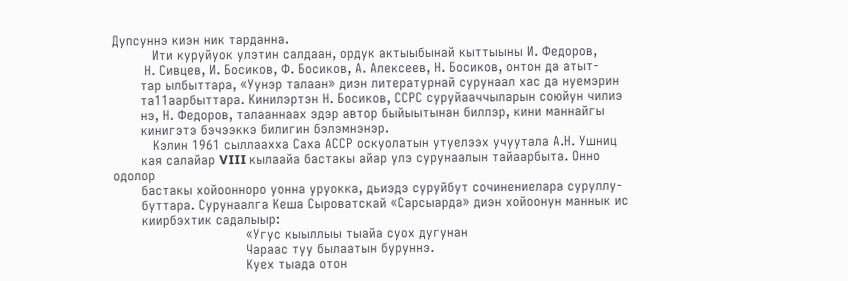Дупсуннэ киэн ник тарданна.
          Ити куруйуок улэтин салдаан, ордук актыыбынай кыттыыны И. Федоров,
        Н. Сивцев, И. Босиков, Ф. Босиков, А. Алексеев, Н. Босиков, онтон да атыт-
       тар ылбыттара, «Уунэр талаан» диэн литературнай сурунаал хас да нуемэрин
       та11аарбыттара. Кинилэртэн Н. Босиков, ССРС суруйааччыларын союйун чилиэ
       нэ, Н. Федоров, талааннаах эдэр автор быйыытынан биллэр, кини маннайгы
       кинигэтэ бэчээккэ билигин бэлэмнэнэр.
          Кэлин 1961 сыллаахха Саха АССР оскуолатын утуелээх учуутала А.Н. Ушниц
       кая салайар VIII кылаайа бастакы айар улэ сурунаалын тайаарбыта. Онно одолор
       бастакы хойоонноро уонна уруокка, дьиэдэ суруйбут сочинениелара суруллу-
       буттара. Сурунаалга Кеша Сыроватскай «Сарсыарда» диэн хойоонун маннык ис
       киирбэхтик садалыыр:
                                 «Угус кыыллыы тыайа суох дугунан
                                 Чараас туу былаатын буруннэ.
                                 Куех тыада отон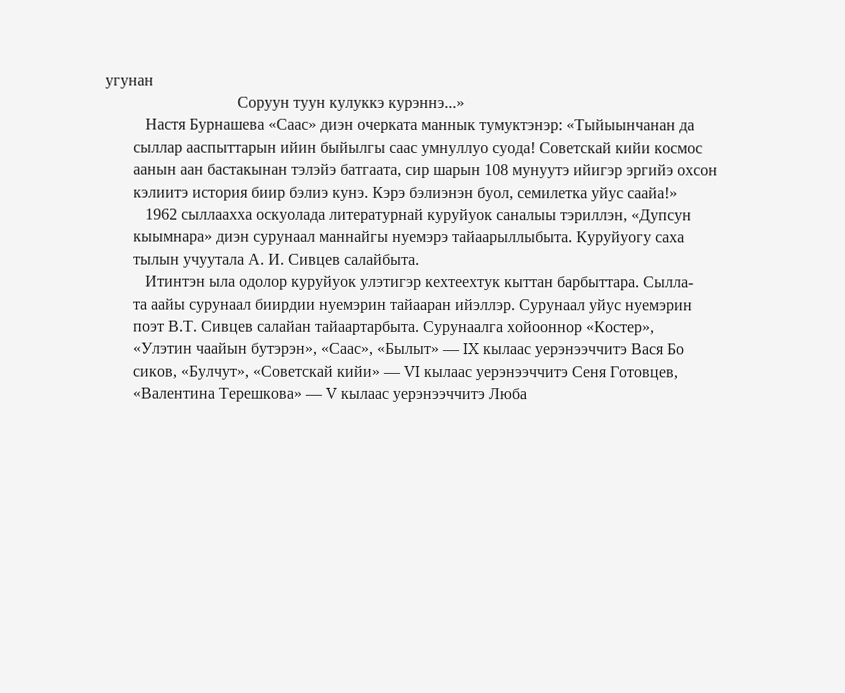угунан
                                 Соруун туун кулуккэ курэннэ...»
          Настя Бурнашева «Саас» диэн очерката маннык тумуктэнэр: «Тыйыынчанан да
       сыллар ааспыттарын ийин быйылгы саас умнуллуо суода! Советскай кийи космос
       аанын аан бастакынан тэлэйэ батгаата, сир шарын 108 мунуутэ ийигэр эргийэ охсон
       кэлиитэ история биир бэлиэ кунэ. Кэрэ бэлиэнэн буол, семилетка уйус саайа!»
          1962 сыллаахха оскуолада литературнай куруйуок саналыы тэриллэн, «Дупсун
       кыымнара» диэн сурунаал маннайгы нуемэрэ тайаарыллыбыта. Куруйуогу саха
       тылын учуутала А. И. Сивцев салайбыта.
          Итинтэн ыла одолор куруйуок улэтигэр кехтеехтук кыттан барбыттара. Сылла-
       та аайы сурунаал биирдии нуемэрин тайааран ийэллэр. Сурунаал уйус нуемэрин
       поэт В.Т. Сивцев салайан тайаартарбыта. Сурунаалга хойооннор «Костер»,
       «Улэтин чаайын бутэрэн», «Саас», «Былыт» — IX кылаас уерэнээччитэ Вася Бо
       сиков, «Булчут», «Советскай кийи» — VI кылаас уерэнээччитэ Сеня Готовцев,
       «Валентина Терешкова» — V кылаас уерэнээччитэ Люба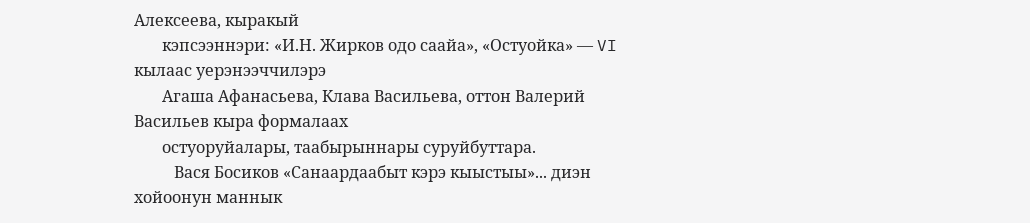Алексеева, кыракый
       кэпсээннэри: «И.Н. Жирков одо саайа», «Остуойка» — VI кылаас уерэнээччилэрэ
       Агаша Афанасьева, Клава Васильева, оттон Валерий Васильев кыра формалаах
       остуоруйалары, таабырыннары суруйбуттара.
          Вася Босиков «Санаардаабыт кэрэ кыыстыы»... диэн хойоонун маннык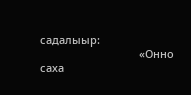садалыыр:
                                 «Онно саха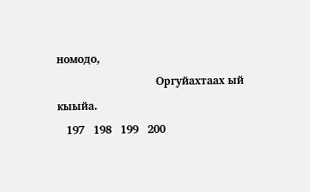номодо,
                                 Оргуйахтаах ый кыыйа.
   197   198   199   200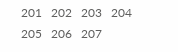201   202   203   204   205   206   207